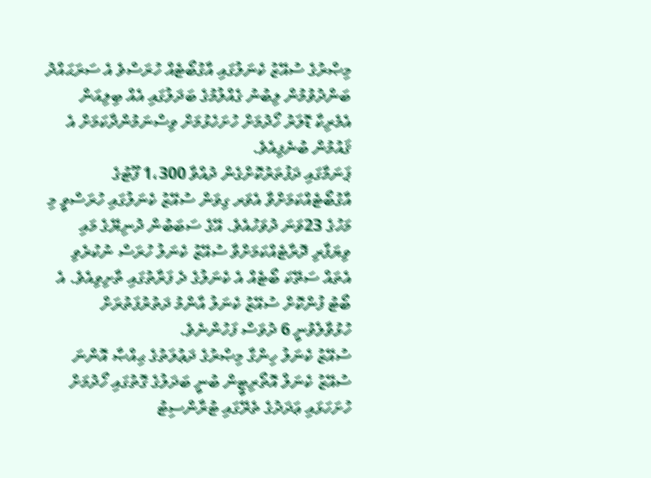މިޞްރުގެ ސުއޭޒު ކެނަލުގައި އާގުބޯޓެއް ހުރަސްވެ އެ ސަރަޙައްދު ބަންދުވުމުން ލިބުނު ގެއްލުމުގެ ބަދަލުގައި އެއް ބިލިއަން އެމެރިކާ ޑޮލަރު ހޯދުމަށް ހުށަހެޅުމަށް ވިސްނަމުންދާކަމަށް އެ ޤައުމުން ބުނެފިއެވެ.
ޕަނަމާގައި ދަފުތަރުކޮށްގެން ދުއްވާ 1،300 ފޫޓުގެ އާގުބޯޓެއްކަމަށްވާ އެވަރ ގިވަން ސުއޭޒު ކެނަލުގައި ހުރަސްވީ މި މަހުގެ 23ވަނަ ދުވަހުއެވެ. އޭގެ ސަބަބުން ދުނިޔޭގެ މައި ވިޔަފާރި ދޮރާޓެއްކަމަށްވާ ސުއޭޒު ކެނަލު ހުރަސް ނުކުރެވި އެތައް ސަތޭކަ ބޯޓެއް އެ ކެނަލުގެ ދެ ފަރާތުގައި ތާށިވިއެވެ. އެ ބޯޓު ފުންކޮށް ސުއޭޒު ކެނަލު އާންމު ދަތުރުފަތުރަށް ހުޅުވާލެވުނީ 6 ދުވަސް ފަހުންނެވެ.
ސުއޭޒު ކެނަލު ހިންގާ މިޞްރުގެ ދަޢުލަތުގެ ޙިއްޞާ އޮންނަ ސުއޭޒު ކެނަލް އޮތޯރިޓީން ބުނީ ބަދަލުގެ ގޮތުގައި ހޯދުމަށް ހުށަހަޅައި ޢަދަދުގެ ތެރޭގައި ޓުރާންސިޓު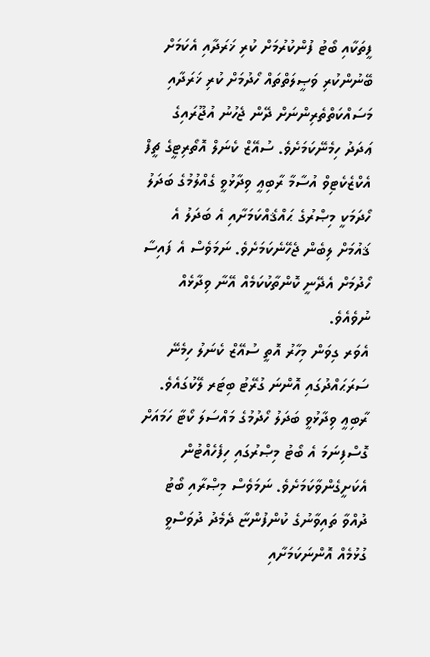ފީތަކާއި ބޯޓު ފުންކުރުމަށް ކުރި ޚަރަދާއި އެކަމަށް ބޭނުންކުރި ވަޞީލަތްތައް ހޯދުމަށް ކުރި ޚަރަދާއި މަސައްކަތްތެރިންނަށް ދޭން ޖެހުނު އުޖޫރައިގެ ޢަދަދު ހިމެނޭކަމަށެވެ. ސުއޭޒް ކެނަލް އޮތޯރިޓީގެ ޗީފް އެކްޒެކެޓިވް އުސާމާ ރާބިޢީ ވިދާޅުވީ ގެއްލުމުގެ ބަދަލު ހޯދަމަކީ މިޞްރުގެ ޙައްޤެއްކަމަށާއި އެ ބަދަލު އެ ޤައުމަށް ލިބެން ޖެހޭނެކަމަށެވެ. ނަމަވެސް އެ ފައިސާ ހޯދުމަށް އެދޭނީ ކޮންތާކުކަމެއް އޭނާ ވިދާޅެއް ނުވެއެވެ.
އެވަރ ގިވަން މިހާރު އޮތީ ސުއޭޒް ކެނަލު ހިމެނޭ ސަރަޙައްދުގައި އޮންނަ ގުރޭޓު ބިޓަރ ލޭކުގައެވެ. ރާބިޢީ ވިދާޅުވީ ބަދަލު ހޯދުމުގެ މައްސަލަ ކޯޓާ ހަމައަށް ގޮސްފިނަމަ އެ ބޯޓު މިޞްރުގައި ހިފެހެއްޓުން އެކަށީގެންވާކަމަށެވެ. ނަމަވެސް މިޞްރާއި ބޯޓު ދުއްވާ ތައިވާނުގެ ކުންފުންޏާ ދެމެދު ދުވަސްވީ ގުޅުމެއް އޮންނަކަމަށާއި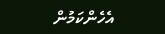އެހެންކަމުން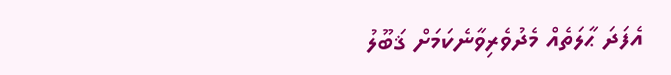އެފަދަ ޙާލަތެއް މެދުވެރިވާނެކަމަށް ޤަބޫލު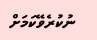ނުކުރެވޭކަމަށް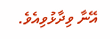އޭނާ ވިދާޅުވިއެވެ.